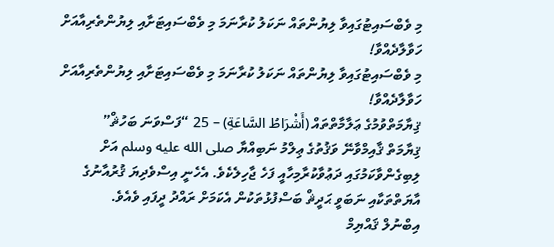މި ވެބްސައިޓުގައިވާ ލިޔުންތައް ނަކަލު ކުރާނަމަ މި ވެބްސައިޓަށާއި ލިޔުންތެރިއާއަށް ހަވާލާދެއްވާ!
މި ވެބްސައިޓުގައިވާ ލިޔުންތައް ނަކަލު ކުރާނަމަ މި ވެބްސައިޓަށާއި ލިޔުންތެރިއާއަށް ހަވާލާދެއްވާ!
ޤިޔާމަތްވުމުގެ ޢަލާމާތްތައް (أَشْرَاطُ السَّاعَةِ) – 25 “ފަސްވަނަ ބަހުޘް”
ޤިޔާމަތް ޤާއިމްވާނޭ ވަޤުތުގެ ޢިލްމު ނަބިއްޔާ صلى الله عليه وسلم އަށް ލިބިގެންވާކަމުގައި ދަޢުވާކުރާމިހާއީ ފަހެ ޖާހިލެކެވެ. އެހެނީ އިސްވެދިޔަ ޤުރުއާނުގެ އާޔަތްތަކާއި ނަބަވީ ޙަދީޘް ބަސްފުޅުތަކުން އެކަމަށް ރައްދު ދީފައި ވެއެވެ.
އިބްނުލް ޤައްޔިމް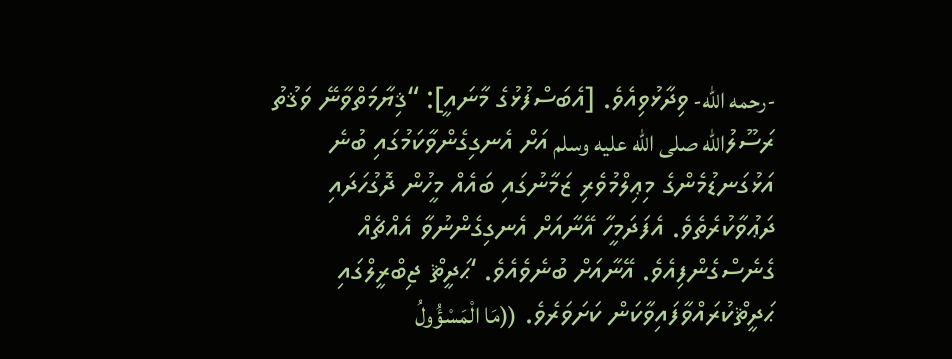-رحمه الله- ވިދާޅުވިއެވެ. [އެބަސްފުޅުގެ މާނައީ]: “ޤިޔާމަތްވާނޭ ވަޤުތު ރަސޫލުالله صلى الله عليه وسلم އަށް އެނގިގެންވާކަމުގައި ބުނެ އަޅުގަނޑުމެންގެ މިޢިލްމުވެރި ޒަމާނުގައި ބައެއް މީހުން ދޮގުހަދައި ދަޢުވާކުރެތެވެ. އެފަދަމީހާ އޭނާއަށް އެނގިގެންނުވާ އެއްޗެއް ގެނެސްގެންފިއެވެ. އޭނާއަށް ބުނެވެއެވެ. ‘ޙަދީޘް ޖިބްރީލްގައި ޙަދީޘްކުރައްވާފައިވާކަން ކަށަވަރެވެ. ((مَا الْمَسْؤُولُ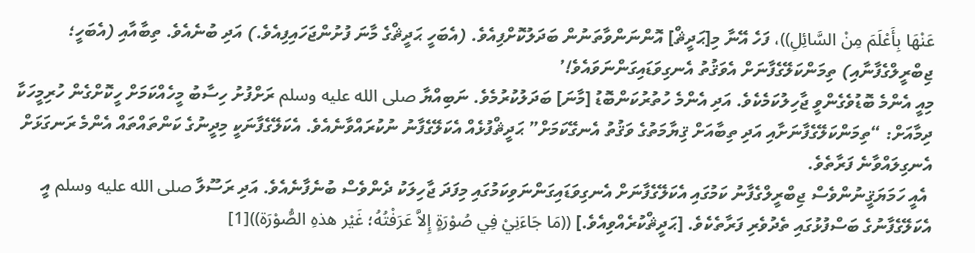عَنْهَا بِأَعْلَمَ مِنْ السَّائِلِ))، ފަހެ އޭނާ މި[ޙަދީޘް] އޮންނަންވާތަނުން ބަދަލުކޮށްފިއެވެ. (އެބަހީ ޙަދީޘްގެ މާނަ ފުށުންޖަހައިފިއެވެ.) އަދި ބުނެއެވެ. ތިބާއާއި (އެބަހީ؛ ޖިބްރީލްގެފާނާއި) ތިމަންކަލޭގެފާނަށް އެވަޤުތު އެނގިވަޑައިގަންނަވައެވެ!’
މިއީ އެންމެ ބޮޑުވެގެންވީ ޖާހިލުކަމެކެވެ. އަދި އެންމެ ހުތުރުކަންބޮޑު [މާނަ] ބަދަލުކުރުމެވެ. ނަބިއްޔާ صلى الله عليه وسلم ރަށްފުށު ހިސާބު މީހެއްކަމަށް ހީކޮށްގެން ހުރިމީހަކާ ދިމާއަށް: “ތިމަންކަލޭގެފާނަށާއި އަދި ތިބާއަށް ޤިޔާމަތުގެ ވަޤުތު އެނގޭކަމަށް” ޙަދީޘްފުޅެއް އެކަލޭގެފާނު ނުކުރައްވާނެއެވެ. އެކަލޭގެފާނަކީ މިދީނުގެ ކަންތައްތައް އެންމެ ރަނގަޅަށް އެނގިލައްވާނެ ފަރާތެވެ.
 އެއީ ހަމަޔަޤީނުންވެސް ޖިބްރީލްގެފާނު ކަމުގައި އެކަލޭގެފާނަށް އެނގިވަޑައިގަންނަވިކަމުގައި މިފަދަ ޖާހިލަކު ދެންވެސް ބުނެފާނެއެވެ. އަދި ރަސޫލާ صلى الله عليه وسلم އީ އެކަލޭގެފާނުގެ ބަސްފުޅުގައި ތެދުވެރި ފަރާތެކެވެ. [ޙަދީޘްކުރެއްވިއެވެ.] ((مَا جَاءَنِيْ فِي صُوْرَةٍ إِلاَّ عَرَفْتُهُ؛ غَيْر هذهِ الصُّوْرَة))[1]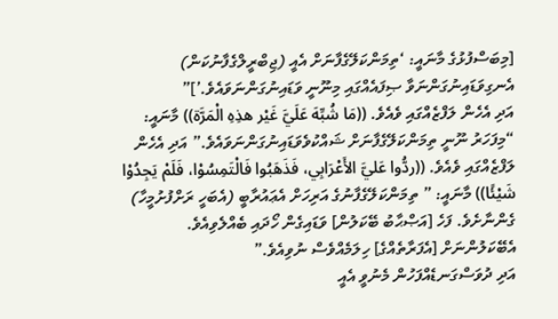[މިބަސްފުޅުގެ މާނައީ: ‘ތިމަންކަލޭގެފާނަށް އެއީ (ޖިބްރީލްގެފާނުކަން) އެނގިވަޑައިނުގަންނަވާ ޞިފައެއްގައި މިނޫނީ ވަޑައިނުގަންނަވައެވެ.’]”
އަދި އެހެން ލަފްޒެއްގައި ވެއެވެ. ((مَا شُبِّهَ عَلَيَّ غَيْر هذِهِ الْمَرَّة)) މާނައީ: “މިފަހަރު ނޫނީ ތިމަންކަލޭގެފާނަށް ޝައްކުވެވަޑައިނުގަންނަވައެވެ.” އަދި އެހެން ލަފްޒެއްގައި ވެއެވެ. ((ردُّوا عَليَّ الأَعْرَابِي، فَذَهَبُوا فَالْتَمِسُوْا، فَلَمْ يَجِدُوْا شَيْئًا)) މާނައީ: ” ތިމަންކަލޭގެފާނުގެ އަރިހަށް އެޢައުރާބީ (އެބަހީ ރަށްފުށުމީހާ) ގެންނާށެވެ. ފަހެ [އަޞްޙާބު ބޭކަލުން] ވަޑައިގެން ހޯދައި ބެއްލެވިއެވެ. އެބޭކަލުންނަށް [އެފަރާތެއްގެ] ހިލަމެއްވެސް ނުވިއެވެ.”
އަދި ދުވަސްގަނޑެއްފަހުން މެނުވީ އެއީ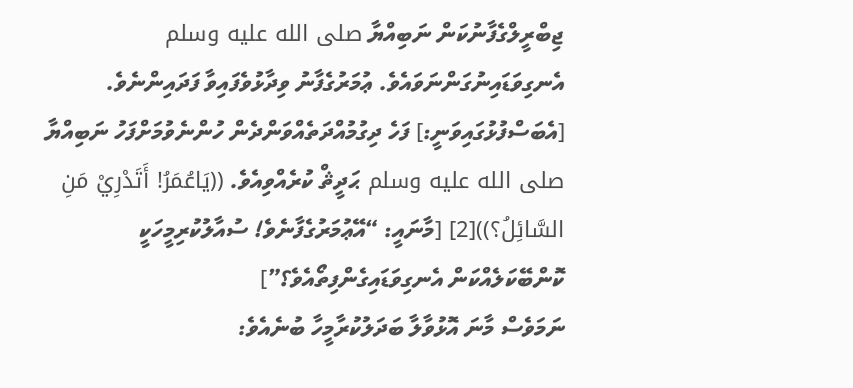ޖިބްރީލްގެފާނުކަން ނަބިއްޔާ صلى الله عليه وسلم އެނގިވަޑައިނުގަންނަވައެވެ. ޢުމަރުގެފާނު ވިދާޅުވެފައިވާ ފަދައިންނެވެ. [އެބަސްފުޅުގައިވަނީ:] ފަހެ ދިގުމުއްދަތެއްވަންދެން ހުންނެވުމަށްފަހު ނަބިއްޔާ صلى الله عليه وسلم ޙަދީޘް ކުރެއްވިއެވެ. ((يَاعُمَرُ! أَتَدْرِيْ مَنِ السَّائِلُ؟))[2] [މާނައީ: “އޭޢުމަރުގެފާނެވެ! ސުއާލުކުރިމީހަކީ ކޮންބޭކަލެއްކަން އެނގިވަޑައިގެންފިތޯއެވެ؟”]
ނަމަވެސް މާނަ އޮޅުވާލާ ބަދަލުކުރާމީހާ ބުނެއެވެ: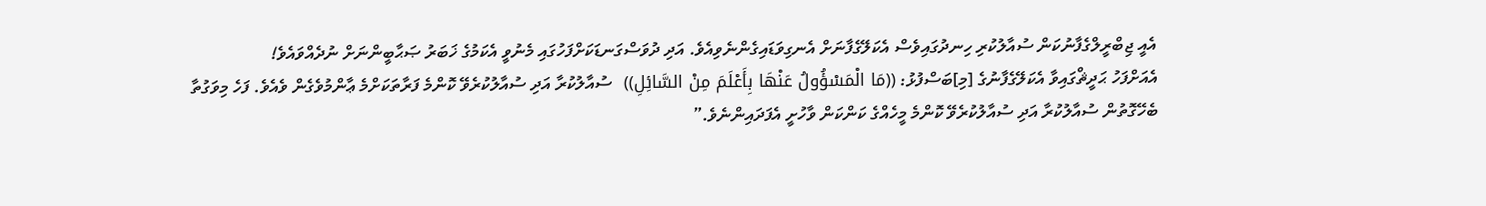އެއީ ޖިބްރީލްގެފާނުކަން ސުއާލުކުރި ހިނދުގައިވެސް އެކަލޭގެފާނަށް އެނގިވަޑައިގެންނެވިއެވެ. އަދި ދުވަސްގަނޑަކަށްފަހުގައި މެނުވީ އެކަމުގެ ޚަބަރު ޞަޙާބީންނަށް ނުދެއްވައެވެ!
އެއަށްފަހު ޙަދީޘްގައިވާ އެކަލޭގެފާނުގެ [މި]ބަސްފުޅު: ((مَا الْمَسْؤُولُ عَنْهَا بِأَعْلَمَ مِنْ السَّائِلِ))  ސުއާލުކުރާ އަދި ސުއާލުކުރެވޭ ކޮންމެ ފަރާތަކަށްމެ ޢާންމުވެގެން ވެއެވެ. ފަހެ މިވަގުތާ ބެހޭގޮތުން ސުއާލުކުރާ އަދި ސުއާލުކުރެވޭ ކޮންމެ މީހެއްގެ ކަންކަން ވާހުށީ އެފަދައިންނެވެ.”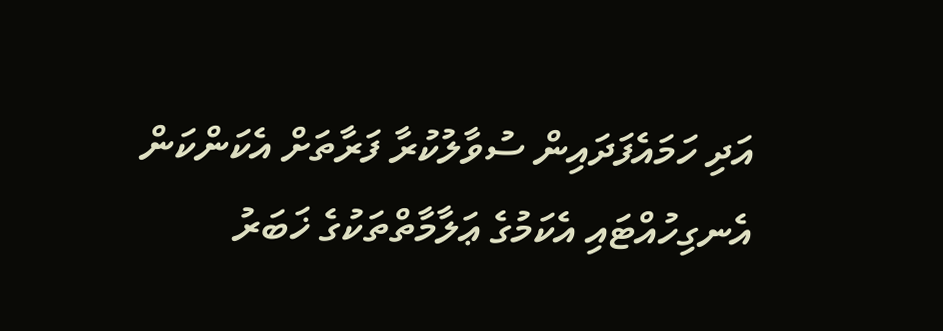އަދި ހަމައެފަދައިން ސުވާލުކުރާ ފަރާތަށް އެކަންކަން އެނގިހުއްޓައި އެކަމުގެ ޢަލާމާތްތަކުގެ ޚަބަރު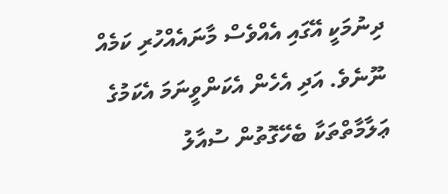ދިނުމަކީ އޭގައި އެއްވެސް މާނައެއްހުރި ކަމެއް ނޫނެވެ. އަދި އެހެން އެކަންވީނަމަ އެކަމުގެ ޢަލާމާތްތަކާ ބެހޭގޮތުން ސުއާލު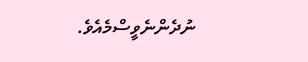ނުދެންނެވީސްމެއެވެ.